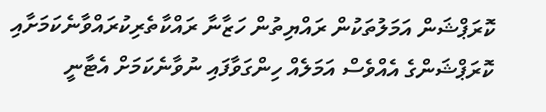ކޮރަޕްޝަން އަމަލުތަކުން ރައްޔިތުން ހަޒާނާ ރައްކާތެރިކުރައްވާނެކަމަށާއި ކޮރަޕްޝަންގެ އެއްވެސް އަމަލެއް ހިންގަވާފައި ނުވާނެކަމަށް އެޓާނީ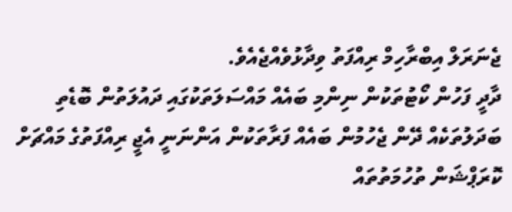ޖެނަރަލް އިބްރާހިމް ރިއްފަތު ވިދާޅުވެއްޖެއެވެ.
ދާދީ ފަހުން ކޯޓުތަކުން ނިންމި ބައެއް މައްސަލަތަކުގައި ދައުލަތުން ބޮޑެތި ބަދަލުތަކެއް ދޭން ޖެހުމުން ބައެއް ފަރާތަކުން އަންނަނީ އެޖީ ރިއްފަތުގެ މައްޗަށް ކޮރަޕްޝަން ތުހުމަތުތައް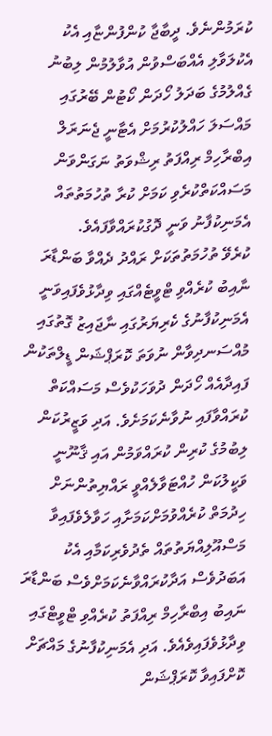ކުރަމުންނެވެ. ދީބާޖާ ކުންފުންޏާއި އެކު އެކުލަވާލި އެއްބަސްވުން އުވާލުމުން ލިބުނު ގެއްލުމުގެ ބަދަލު ހޯދަން ކޯޓުން ބޭރުގައި މައްސަލަ ހައްލުކުރުމަށް އެޓާނީ ޖެނަރަލް އިބްރާހިމް ރިއްފަތު ރިޝްވަތު ނަގަންވަން މަސައްކަތްކުރެވި ކަމަށް ކުރާ ތުހުމަތުތައް އެމަނިކުފާނު ވަނީ ދޮގުކުރައްވާފައެވެ.
ކުރެވޭ ތުހުމަތުތަކަށް ރައްދު ދެއްވާ ބަންޑާރަ ނާއިބު ކުރެއްވި ޓްވީޓެއްގައި ވިދާޅުވެފައިވަނީ އެމަނިކުފާނުގެ ކެރިޔަރުގައި ނާޖައިޒު ގޮތުގައި މުއްސަނދިވާން ނުވަތަ ކޮރަޕްޝަން ޑީލްތަކުން ފައިދާއެއް ހޯދަން ދުވަހަކުވެސް މަސައްކަތް ކުރައްވާފައި ނުވާނެކަމަށެވެ. އަދި ވަޒީރުކަން ލިބުމުގެ ކުރިން ކުރައްވަމުން އައި ޤާނޫނީ ވަކީލުކަން ހުއްޓަވާލެއްވީ ރައްޔިތުންނަށް ހިދުމަތް ކުރެއްވުމަށްކަމަށާއި ހަވާލެވެފައިވާ މަސްއޫލިއްޔަތުތައް ތެދުވެރިކަމާއި އެކު އަބަދުވެސް އަދާކުރައްވާނެކަމަށްވެސް ބަންޑާރަ ނައިބު އިބްރާހިމް ރިއްފަތު ކުރެއްވި ޓްވީޓްގައި ވިދާޅުވެފައިވެއެވެ. އަދި އެމަނިކުފާނުގެ މައްޗަށް ކޮށްފައިވާ ކޮރަޕްޝަން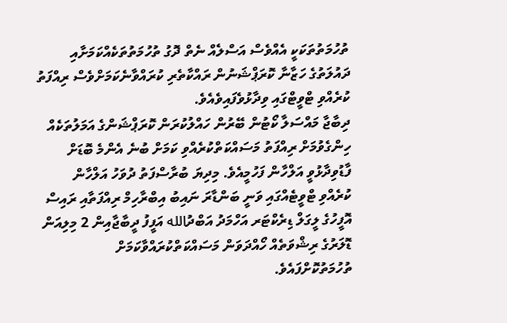ތުހުމަތުތަކަކީ އެއްވެސް އަސްލެއް ނެތް ދޮގު ތުހުމަތުތަކެއްކަމަށާއި ދައުލަތުގެ ހަޒާނާ ކޮރަޕްޝަނުން ރައްކާތެރި ކުރައްވާނެކަމަށްވެސް ރިއްފަތު ކުރެއްވި ޓްވީޓްގައި ވިދާޅުވެފައިވެއެވެ.
ދިބާޖާ މައްސަލާ ކޯޓުން ބޭރުން ހައްލުކުރަން ކޮރަޕްޝަންގެ އަމަލުތަކެއް ހިންގެވުމަށް ރިއްފަތު މަސައްކަތްކުރެއްވި ކަމަށް ބުނެ އެންމެ ބޮޑަށް ފާޑުވިދާޅުވީ އަލްހާން ފަހުމީއެވެ. މިދިޔަ ބުރާސްފަތު ދުވަހު އަލްހާން ކުރެއްވި ޓްވީޓެއްގައި ވަނީ ބަންޑާރަ ނައިބު އިބްރާހިމް ރިއްފަތާއި ރައިސް އޮފީހުގެ ލީގަލް ޑިރެކްޓަރ އަހްމަދު އަބްދުالله އަފީފު ދީބާޖާއިން 2 މިލިއަން ޑޮލަރުގެ ރިޝްވަތެއް ހޯއްދަވަން މަސައްކަތްކުރައްވާކަމަށް ތުހުމަތުކޮށްފައެވެ.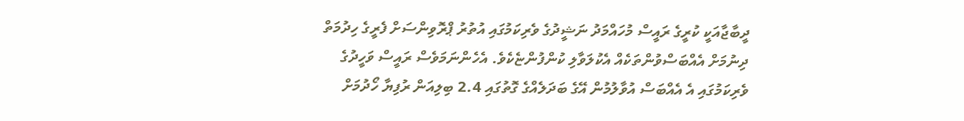ދީބާޖާއަކީ ކުރީގެ ރައީސް މުހައްމަދު ނަޝީދުގެ ވެރިކަމުގައި އުތުރު ޕްރޮވިންސަށް ފެރީގެ ހިދުމަތް ދިނުމަށް އެއްބަސްވުންތަކެއް އެކުލަވާލި ކުންފުންޏެކެވެ. އެހެންނަމަވެސް ރައީސް ވަހީދުގެ ވެރިކަމުގައި އެ އެއްބަސް އުވާލުމުން އޭގެ ބަދަލެއްގެ ގޮތުގައި 2.4 ބިލިއަން ރުފިޔާ ހޯދުމަށް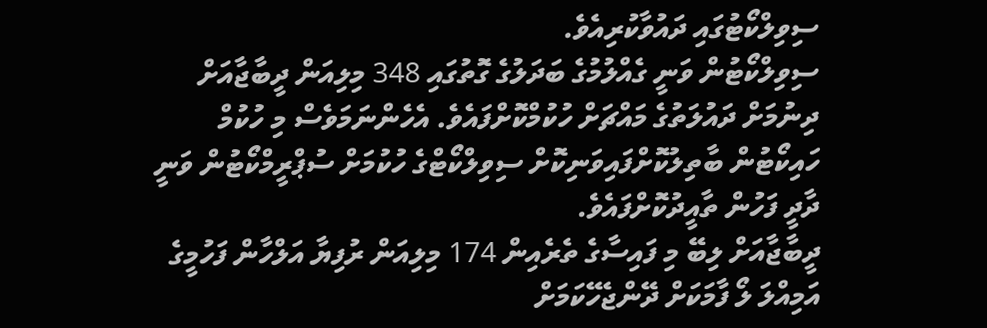ސިވިލްކޯޓުގައި ދައުވާކުރިއެވެ.
ސިވިލްކޯޓުން ވަނީ ގެއްލުމުގެ ބަދަލުގެ ގޮތުގައި 348 މިލިއަން ދީބާޖާއަށް ދިނުމަށް ދައުލަތުގެ މައްޗަށް ހުކުމްކޮށްފައެވެ. އެހެންނަމަވެސް މި ހުކުމް ހައިކޯޓުން ބާތިލުކޮށްފައިވަނިކޮށް ސިވިލްކޯޓްގެ ހުކުމަށް ސުޕްރީމްކޯޓުން ވަނީ ދާދީ ފަހުން ތާއީދުކޮށްފައެވެ.
ދީބާޖާއަށް ލިބޭ މި ފައިސާގެ ތެރެއިން 174 މިލިއަން ރުފިޔާ އަލްހާން ފަހުމީގެ އަމިއްލަ ލޯ ފާމަކަށް ދޭންޖެހޭކަމަށް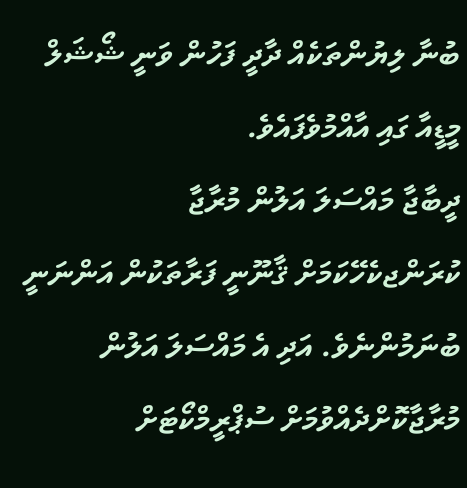ބުނާ ލިޔުންތަކެއް ދާދީ ފަހުން ވަނީ ޝޯޝަލް މީޑީއާ ގައި އާއްމުވެފައެވެ.
ދީބާޖާ މައްސަލަ އަލުން މުރާޖާ ކުރަންޖކެހޭކަމަށް ޤާނޫނީ ފަރާތަކުން އަންނަނީ ބުނަމުންނެވެ. އަދި އެ މައްސަލަ އަލުން މުރާޖާކޮށްދެއްވުމަށް ސުޕްރީމްކޯޓަށް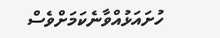ހުށައަޅުއްވާނެކަމަށްވެސް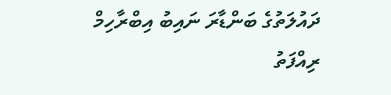ދައުލަތުގެ ބަންޑާރަ ނައިބު އިބްރާހިމް ރިއްފަތު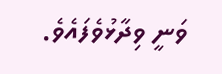ވަނީ ވިދާޅުވެފައެވެ.